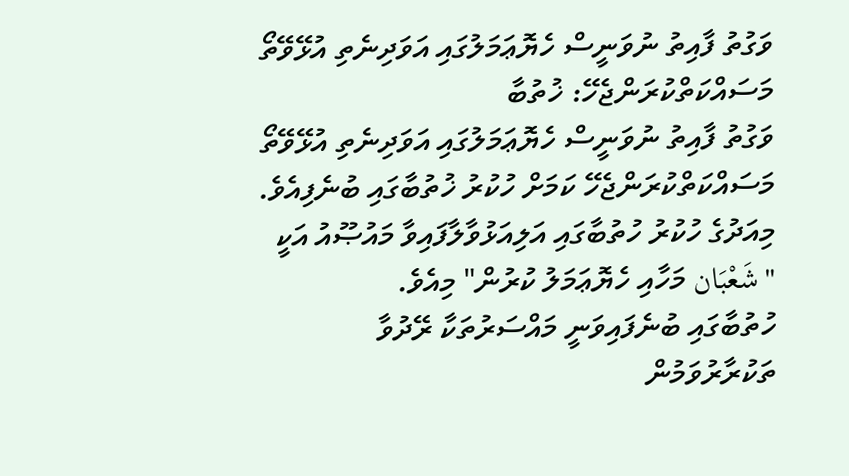ވަގުތު ފާއިތު ނުވަނީސް ހެޔޮޢަމަލުގައި އަވަދިނެތި އުޅޭވޭތޯ މަސައްކަތްކުރަންޖެހޭ: ޚުތުބާ
ވަގުތު ފާއިތު ނުވަނީސް ހެޔޮޢަމަލުގައި އަވަދިނެތި އުޅޭވޭތޯ މަސައްކަތްކުރަންޖެހޭ ކަމަށް ހުކުރު ޚުތުބާގައި ބުނެފިއެވެ.
މިއަދުގެ ހުކުރު ހުތުބާގައި އަލިއަޅުވާލާފައިވާ މައުޞޫއު އަކީ "شَعْبَان މަހާއި ހެޔޮޢަމަލު ކުރުން" މިއެވެ.
ހުތުބާގައި ބުނެފައިވަނީ މައްސަރުތަކާ ރޭދުވާ ތަކުރާރުވަމުން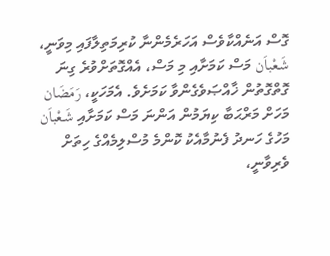ގޮސް އަނެއްކާވެސް އަހަރެމެންނާ ކުރިމަތިލާފައި މިވަނީ، شَـعْباَن މަސް ކަމަށާއި މި މަސް، އެއްގޮތަށްވުރެ ގިނަ ގޮތްގޮތުން ޚާއްޞަވެގެންވާ ކަމަށެވެ. އެމަހަކީ، رَمَضَان މަހަށް މަރްޙަބާ ކިޔަމުން އަންނަ މަސް ކަމަށާއި شَـعْباَن މަހުގެ ހަނދު ފެނުމާއެކު ކޮންމެ މުސްލިމެއްގެ ހިތަށް ވެރިވާނީ،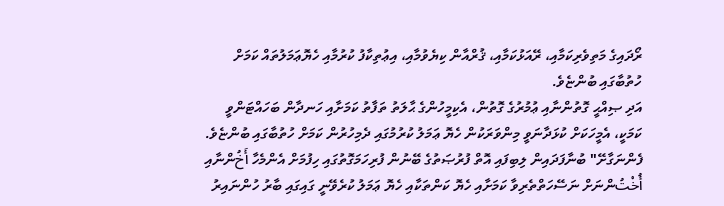ރޯދައިގެ މަތިވެރިކަމާއި، ރޭއަޅުކަމާއި، ޤުރްއާން ކިޔެވުމާއި، އިޢުތިކާފު ކުރުމާއި ހެޔޮޢަމަލުތައް ކަމަށް ހުތުބާގައި ބުންޏެވެ.
އަދި ޞިއްޙީ ގޮތުންނާއި ޢުމުރުގެ ގޮތުން، އެކިމީހުންގެ ޙާލަތު ތަފާތު ކަމަށާއި ހަނދާން ބަހައްޓަންވީ ކަމަކީ، އެމީހަކަށް ކުޅަދާނަވީ މިންވަރަކުން ހެޔޮ ޢަމަލު ކުރުމުގައި ދެމިހުރުން ކަމަށް ހުތުބާގައި ބުންޏެވެ.
ފެންނަގާށޭ" ބުނާފަދައިން ލިބިފައި އޮތް ފުރުޞަތުގެ ބޭނުން ފުރިހަމަގޮތުގައި ހިފުމަށް އެންމެހާ أَخُންނާއި أُخْتُންނަށް ނަސޭހަތްތެރިވާ ކަމަށާއި ހެޔޮ ކަންތަކާއި ހެޔޮ ޢަމަލު ކުރެވޭނީ ގައިގައި ބާރު ހުންނައިރު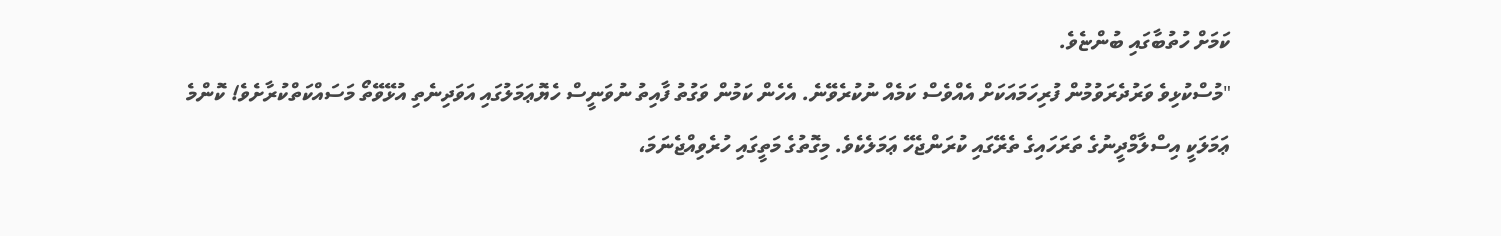ކަމަށް ހުތުބާގައި ބުންޏެވެ.
"މުސްކުޅިވެ ވަރުދެރަވުމުން ފުރިހަމައަކަށް އެއްވެސް ކަމެއް ނުކުރެވޭނެ. އެހެން ކަމުން ވަގުތު ފާއިތު ނުވަނީސް ހެޔޮޢަމަލުގައި އަވަދިނެތި އުޅޭވޭތޯ މަސައްކަތްކުރާށެވެ! ކޮންމެ ޢަމަލަކީ އިސްލާމްދީނުގެ ތަރަހައިގެ ތެރޭގައި ކުރަންޖެހޭ ޢަމަލެކެވެ. މިގޮތުގެ މަތީގައި ހުރެވިއްޖެނަމަ،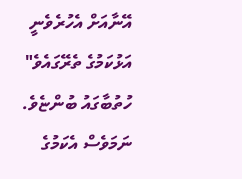އޭނާއަށް އެހުރެވެނީ އަޅުކަމުގެ ތެރޭގައެވެ" ހުތުބާގައު ބުންޏެވެ.
ނަމަވެސް އެކަމުގެ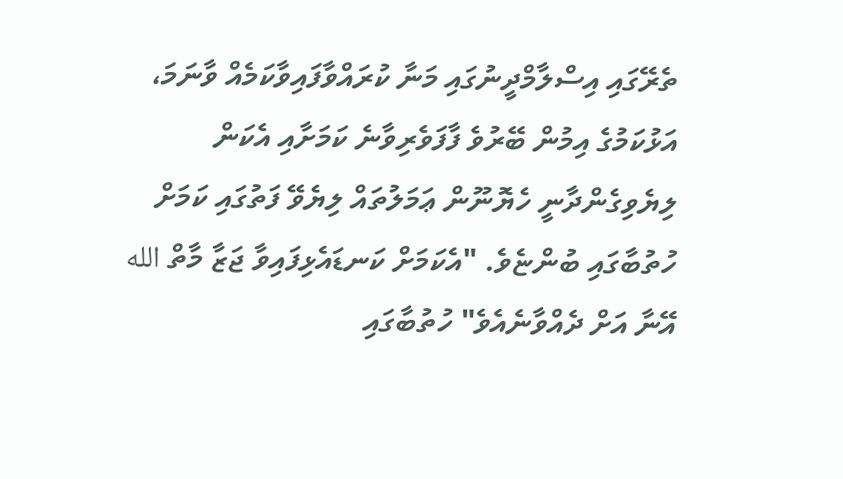ތެރޭގައި އިސްލާމްދީނުގައި މަނާ ކުރައްވާފައިވާކަމެއް ވާނަމަ، އަޅުކަމުގެ އިމުން ބޭރުވެ ފާފަވެރިވާނެ ކަމަށާއި އެކަން ލިޔެވިގެންދާނީ ހެޔޮނޫން ޢަމަލުތައް ލިޔެވޭ ފަތުގައި ކަމަށް ހުތުބާގައި ބުންޏެވެ. "އެކަމަށް ކަނޑައެޅިފައިވާ ޖަޒާ މާތް الله އޭނާ އަށް ދެއްވާނެއެވެ" ހުތުބާގައި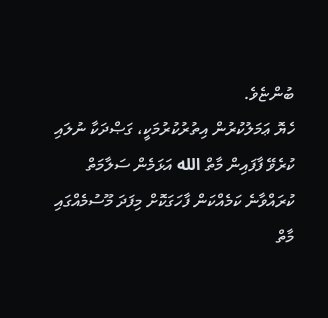ބުންޏެވެ.
ހެޔޮ ޢަމަލުކުރުން އިތުރުކުރުމަކީ، ގަޞްދަކާ ނުލައި ކުރެވޭ ފާފައިން މާތް الله އަޅަމެން ސަލާމަތް ކުރައްވާނެ ކަމެއްކަން ފާހަގަކޮށް މިފަދަ މޫސުމެއްގައި މާތް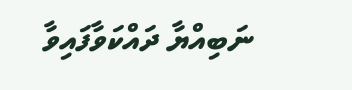ނަބިއްޔާ ދައްކަވާފައިވާ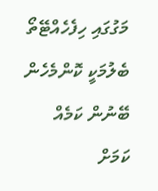މަގުގައި ހިފެހެއްޓޭތޯ ބެލުމަކީ ކޮންމެހެން ބޭނުން ކަމެއް ކަމަށް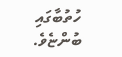ހުތުބާގައި ބުންޏެވެ.